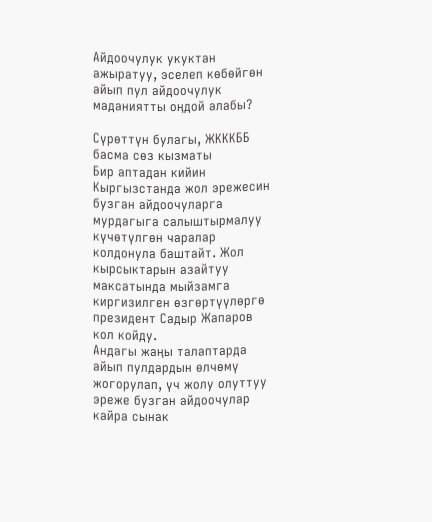Айдоочулук укуктан ажыратуу, эселеп көбөйгөн айып пул айдоочулук маданиятты оңдой алабы?

Сүрөттүн булагы, ЖКККББ басма сөз кызматы
Бир аптадан кийин Кыргызстанда жол эрежесин бузган айдоочуларга мурдагыга салыштырмалуу күчөтүлгөн чаралар колдонула баштайт. Жол кырсыктарын азайтуу максатында мыйзамга киргизилген өзгөртүүлөргө президент Садыр Жапаров кол койду.
Андагы жаңы талаптарда айып пулдардын өлчөмү жогорулап, үч жолу олуттуу эреже бузган айдоочулар кайра cынак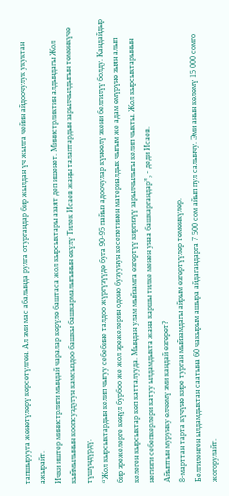тапшырууга жөнөтүлөрү көрсөтүлгөн. Ал эми мас абалында рулга отургандар бир жылдан үч жылга чейин айдоочулук укуктан ажырайт.
Ички иштер министрлиги мындай чаралар көрүлө баштаса жол кырсыктары азаят деп ишенет. Министрликтин алдындагы Жол кыймылынын коопсуздугун камсыздоо башкы башкармалыгынын өкүлү Тилек Исаев жаңы талаптардын зарылчылдыгын төмөнкүчө түшүндүрдү.
“Жол кырсыктардын келип чыгуу себебине талдоо жүргүзүүдө буга 90-95 пайыз адоочулар күнөөлү экени белгилүү болду. Кандайдыр бир эрежелерге көңүл бурбоо же жол эрежелерин одоно бузуунун кесепетинен материалдык чыгым же адам өмүрүнө зыян алып келеген кырсыктар көп катталууда. Мындан улам мыйзамга өзгөртүү киргизүү зарылчылыгы келип чыкты. Жол кырсыктарынын негизги себепкерлери катуу ылдамдыкта жана каршы тилке менен унаа башкаргандар”, - деди Исаев.
Айыптын мурунку өлчөмү эми кандай өзгөрөт?
8-марттан тарта күчүнө кире турган мыйзамдагы айрым өзгөртүүлөр төмөнкүлөр.
Белгиленген ылдамдыктан саатына 60 чакырым ашыра айдагандарга 7 500 сом айып пул салынчу. Эми анын көлөмү 15 000 сомго жогорулайт.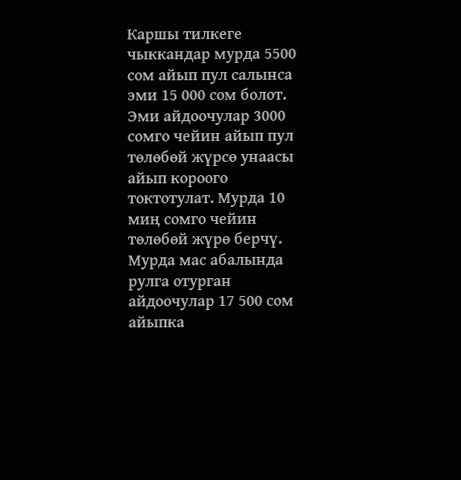Каршы тилкеге чыккандар мурда 5500 сом айып пул салынса эми 15 000 сом болот.
Эми айдоочулар 3000 сомго чейин айып пул төлөбөй жүрсө унаасы айып короого токтотулат. Мурда 10 миң сомго чейин төлөбөй жүрө берчү.
Мурда мас абалында рулга отурган айдоочулар 17 500 сом айыпка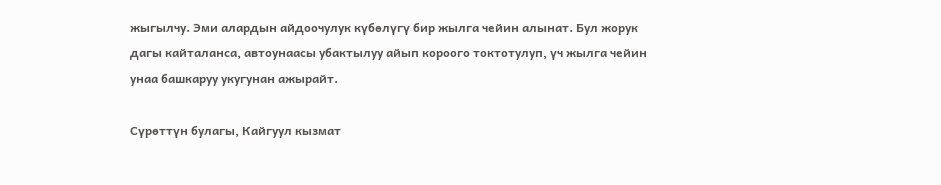жыгылчу. Эми алардын айдоочулук күбөлүгү бир жылга чейин алынат. Бул жорук дагы кайталанса, автоунаасы убактылуу айып короого токтотулуп, үч жылга чейин унаа башкаруу укугунан ажырайт.

Сүрөттүн булагы, Кайгуул кызмат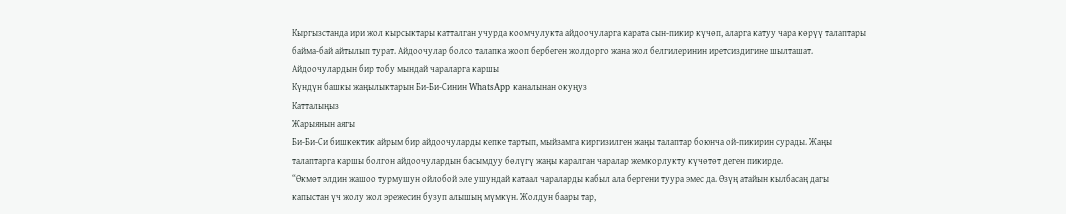Кыргызстанда ири жол кырсыктары катталган учурда коомчулукта айдоочуларга карата сын-пикир күчөп, аларга катуу чара көрүү талаптары байма-бай айтылып турат. Айдоочулар болсо талапка жооп бербеген жолдорго жана жол белгилеринин иретсиздигине шылташат.
Айдоочулардын бир тобу мындай чараларга каршы
Күндүн башкы жаңылыктарын Би-Би-Синин WhatsApp каналынан окуңуз
Катталыңыз
Жарыянын аягы
Би-Би-Си бишкектик айрым бир айдоочуларды кепке тартып, мыйзамга киргизилген жаңы талаптар боюнча ой-пикирин сурады. Жаңы талаптарга каршы болгон айдоочулардын басымдуу бөлүгү жаңы каралган чаралар жемкорлукту күчөтөт деген пикирде.
“Өкмөт элдин жашоо турмушун ойлобой эле ушундай катаал чараларды кабыл ала бергени туура эмес да. Өзүң атайын кылбасаң дагы капыстан үч жолу жол эрежесин бузуп алышың мүмкүн. Жолдун баары тар,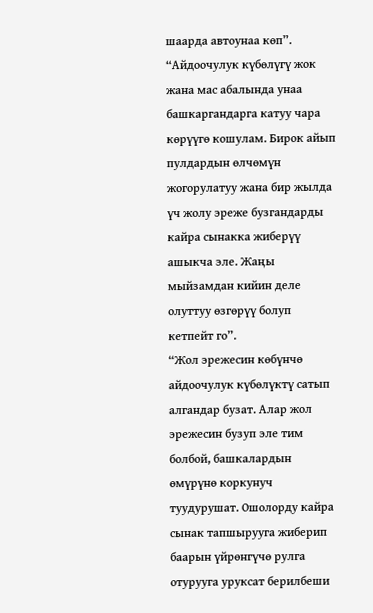шаарда автоунаа көп”.
“Айдоочулук күбөлүгү жок жана мас абалында унаа башкаргандарга катуу чара көрүүгө кошулам. Бирок айып пулдардын өлчөмүн жогорулатуу жана бир жылда үч жолу эреже бузгандарды кайра сынакка жиберүү ашыкча эле. Жаңы мыйзамдан кийин деле олуттуу өзгөрүү болуп кетпейт го”.
“Жол эрежесин көбүнчө айдоочулук күбөлүктү сатып алгандар бузат. Алар жол эрежесин бузуп эле тим болбой, башкалардын өмүрүнө коркунуч туудурушат. Ошолорду кайра сынак тапшырууга жиберип баарын үйрөнгүчө рулга отурууга уруксат берилбеши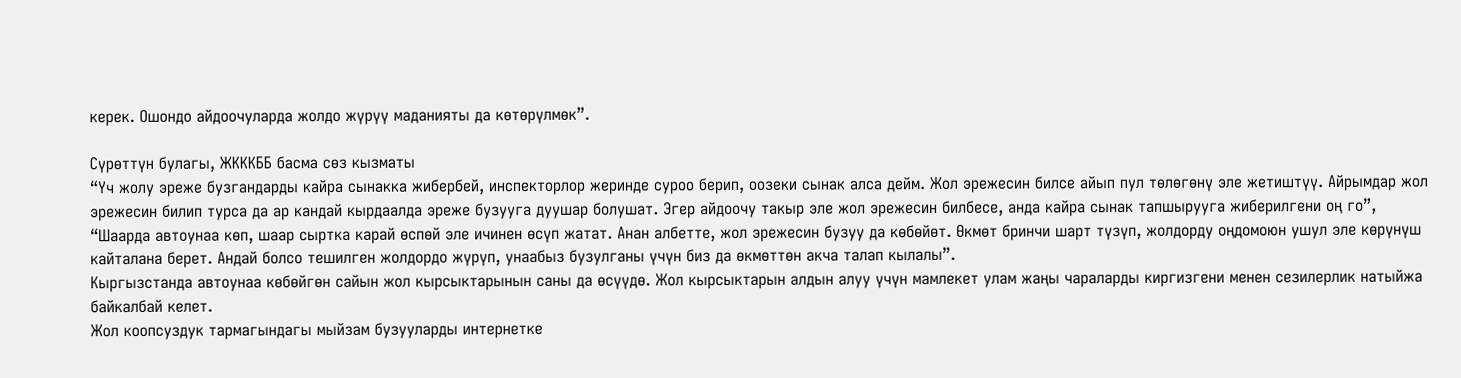керек. Ошондо айдоочуларда жолдо жүрүү маданияты да көтөрүлмөк”.

Сүрөттүн булагы, ЖКККББ басма сөз кызматы
“Үч жолу эреже бузгандарды кайра сынакка жибербей, инспекторлор жеринде суроо берип, оозеки сынак алса дейм. Жол эрежесин билсе айып пул төлөгөнү эле жетиштүү. Айрымдар жол эрежесин билип турса да ар кандай кырдаалда эреже бузууга дуушар болушат. Эгер айдоочу такыр эле жол эрежесин билбесе, анда кайра сынак тапшырууга жиберилгени оң го”,
“Шаарда автоунаа көп, шаар сыртка карай өспөй эле ичинен өсүп жатат. Анан албетте, жол эрежесин бузуу да көбөйөт. Өкмөт бринчи шарт түзүп, жолдорду оңдомоюн ушул эле көрүнүш кайталана берет. Андай болсо тешилген жолдордо жүрүп, унаабыз бузулганы үчүн биз да өкмөттөн акча талап кылалы”.
Кыргызстанда автоунаа көбөйгөн сайын жол кырсыктарынын саны да өсүүдө. Жол кырсыктарын алдын алуу үчүн мамлекет улам жаңы чараларды киргизгени менен сезилерлик натыйжа байкалбай келет.
Жол коопсуздук тармагындагы мыйзам бузууларды интернетке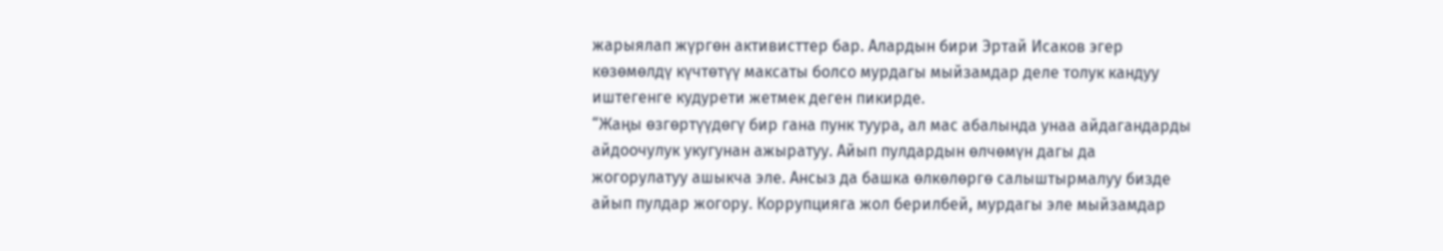жарыялап жүргөн активисттер бар. Алардын бири Эртай Исаков эгер көзөмөлдү күчтөтүү максаты болсо мурдагы мыйзамдар деле толук кандуу иштегенге кудурети жетмек деген пикирде.
“Жаңы өзгөртүүдөгү бир гана пунк туура, ал мас абалында унаа айдагандарды айдоочулук укугунан ажыратуу. Айып пулдардын өлчөмүн дагы да жогорулатуу ашыкча эле. Ансыз да башка өлкөлөргө салыштырмалуу бизде айып пулдар жогору. Коррупцияга жол берилбей, мурдагы эле мыйзамдар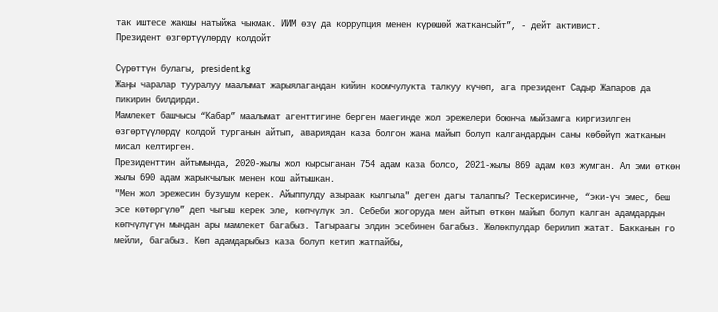так иштесе жакшы натыйжа чыкмак. ИИМ өзү да коррупция менен күрөшөй жаткансыйт”, - дейт активист.
Президент өзгөртүүлөрдү колдойт

Сүрөттүн булагы, president.kg
Жаңы чаралар тууралуу маалымат жарыялагандан кийин коомчулукта талкуу күчөп, ага президент Садыр Жапаров да пикирин билдирди.
Мамлекет башчысы “Кабар” маалымат агенттигине берген маегинде жол эрежелери боюнча мыйзамга киргизилген өзгөртүүлөрдү колдой турганын айтып, авариядан каза болгон жана майып болуп калгандардын саны көбөйүп жатканын мисал келтирген.
Президенттин айтымында, 2020-жылы жол кырсыганан 754 адам каза болсо, 2021-жылы 869 адам көз жумган. Ал эми өткөн жылы 690 адам жарыкчылык менен кош айтышкан.
"Мен жол эрежесин бузушум керек. Айыппулду азыраак кылгыла" деген дагы талаппы? Тескерисинче, “эки-үч эмес, беш эсе көтөргүлө” деп чыгыш керек эле, көпчүлүк эл. Себеби жогоруда мен айтып өткөн майып болуп калган адамдардын көпчүлүгүн мындан ары мамлекет багабыз. Тагыраагы элдин эсебинен багабыз. Жөлөкпулдар берилип жатат. Бакканын го мейли, багабыз. Көп адамдарыбыз каза болуп кетип жатпайбы,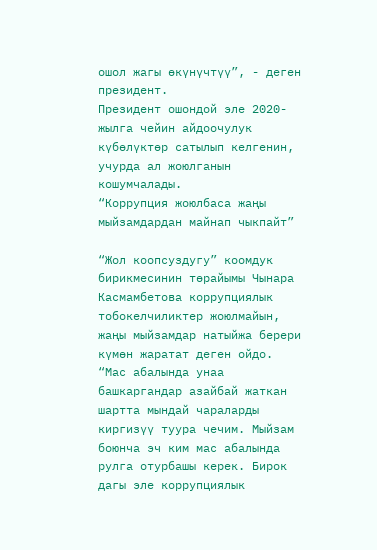ошол жагы өкүнүчтүү”, - деген президент.
Президент ошондой эле 2020-жылга чейин айдоочулук күбөлүктөр сатылып келгенин, учурда ал жоюлганын кошумчалады.
“Коррупция жоюлбаса жаңы мыйзамдардан майнап чыкпайт”

“Жол коопсуздугу” коомдук бирикмесинин төрайымы Чынара Касмамбетова коррупциялык тобокелчиликтер жоюлмайын, жаңы мыйзамдар натыйжа берери күмөн жаратат деген ойдо.
“Мас абалында унаа башкаргандар азайбай жаткан шартта мындай чараларды киргизүү туура чечим. Мыйзам боюнча эч ким мас абалында рулга отурбашы керек. Бирок дагы эле коррупциялык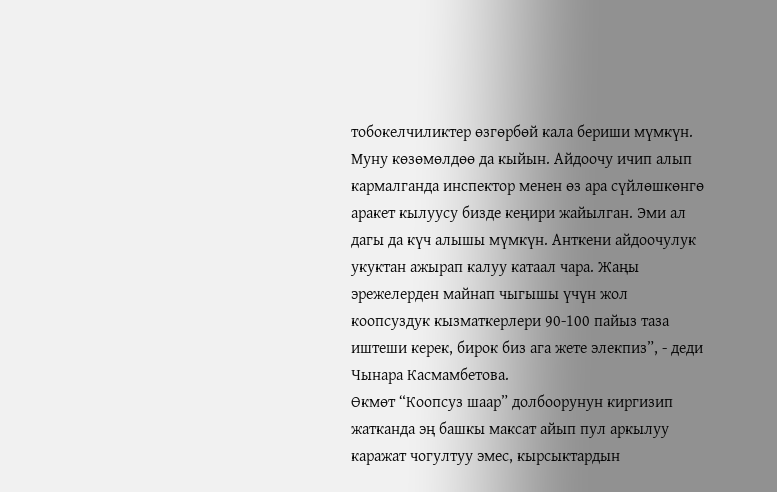тобокелчиликтер өзгөрбөй кала бериши мүмкүн. Муну көзөмөлдөө да кыйын. Айдоочу ичип алып кармалганда инспектор менен өз ара сүйлөшкөнгө аракет кылуусу бизде кеңири жайылган. Эми ал дагы да күч алышы мүмкүн. Анткени айдоочулук укуктан ажырап калуу катаал чара. Жаңы эрежелерден майнап чыгышы үчүн жол коопсуздук кызматкерлери 90-100 пайыз таза иштеши керек, бирок биз ага жете элекпиз”, - деди Чынара Касмамбетова.
Өкмөт “Коопсуз шаар” долбоорунун киргизип жатканда эң башкы максат айып пул аркылуу каражат чогултуу эмес, кырсыктардын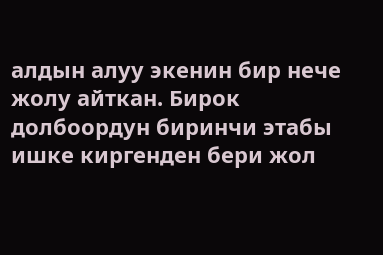алдын алуу экенин бир нече жолу айткан. Бирок долбоордун биринчи этабы ишке киргенден бери жол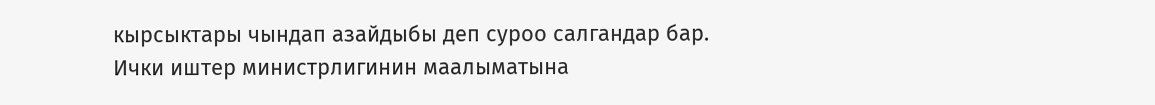кырсыктары чындап азайдыбы деп суроо салгандар бар.
Ички иштер министрлигинин маалыматына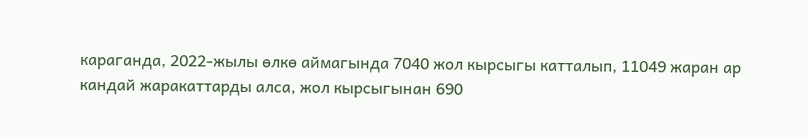караганда, 2022-жылы өлкө аймагында 7040 жол кырсыгы катталып, 11049 жаран ар кандай жаракаттарды алса, жол кырсыгынан 690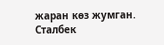жаран көз жумган.
Сталбек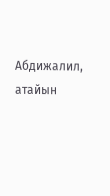Абдижалил, атайын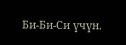Би-Би-Си үчүн.